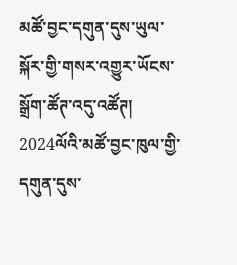མཚོ་བྱང་དགུན་དུས་ཡུལ་སྐོར་གྱི་གསར་འགྱུར་ཡོངས་སྒྲོག་ཚོཊ་འདུ་འཚོཊ།
2024ལོའི་མཚོ་བྱང་ཁུལ་གྱི་དགུན་དུས་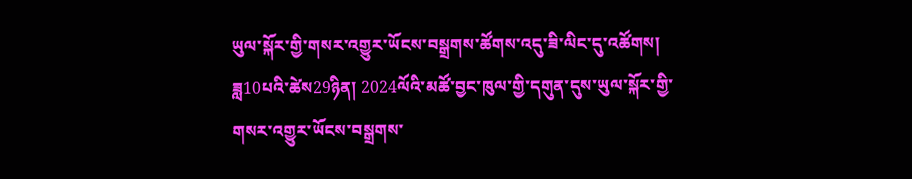ཡུལ་སྐོར་གྱི་གསར་འགྱུར་ཡོངས་བསྒྲགས་ཚོགས་འདུ་ཟི་ལིང་དུ་འཚོགས།
ཟླ10པའི་ཚེས29ཉིན། 2024ལོའི་མཚོ་བྱང་ཁུལ་གྱི་དགུན་དུས་ཡུལ་སྐོར་གྱི་གསར་འགྱུར་ཡོངས་བསྒྲགས་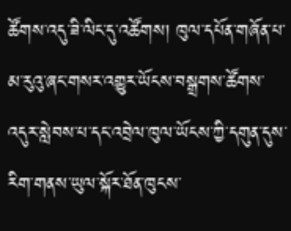ཚོགས་འདུ་ཟི་ལིང་དུ་འཚོགས། ཁུལ་དཔོན་གཞོན་པ་མ་རུའུ་ཞང་གསར་འགྱུར་ཡོངས་བསྒྲགས་ཚོགས་འདུར་སླེབས་པ་དང་འབྲེལ་ཁུལ་ཡོངས་ཀྱི་དགུན་དུས་རིག་གནས་ཡུལ་སྐོར་ཐོན་ཁུངས་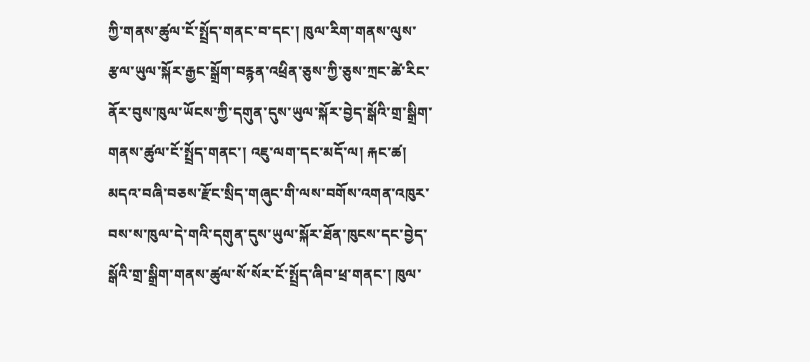ཀྱི་གནས་ཚུལ་ངོ་སྤྲོད་གནང་བ་དང་། ཁུལ་རིག་གནས་ལུས་རྩལ་ཡུལ་སྐོར་རྒྱང་སྒྲོག་བརྙན་འཕྲིན་ཅུས་ཀྱི་ཅུས་ཀྲང་ཚེ་རིང་ནོར་བུས་ཁུལ་ཡོངས་ཀྱི་དགུན་དུས་ཡུལ་སྐོར་བྱེད་སྒོའི་གྲ་སྒྲིག་གནས་ཚུལ་ངོ་སྤྲོད་གནང་། འཇུ་ལག་དང་མདོ་ལ། རྐང་ཚ། མདའ་བཞི་བཅས་རྫོང་སྲིད་གཞུང་གི་ལས་བགོས་འགན་འཁུར་བས་ས་ཁུལ་དེ་གའི་དགུན་དུས་ཡུལ་སྐོར་ཐོན་ཁུངས་དང་བྱེད་སྒོའི་གྲ་སྒྲིག་གནས་ཚུལ་སོ་སོར་ངོ་སྤྲོད་ཞིབ་ཕྲ་གནང་། ཁུལ་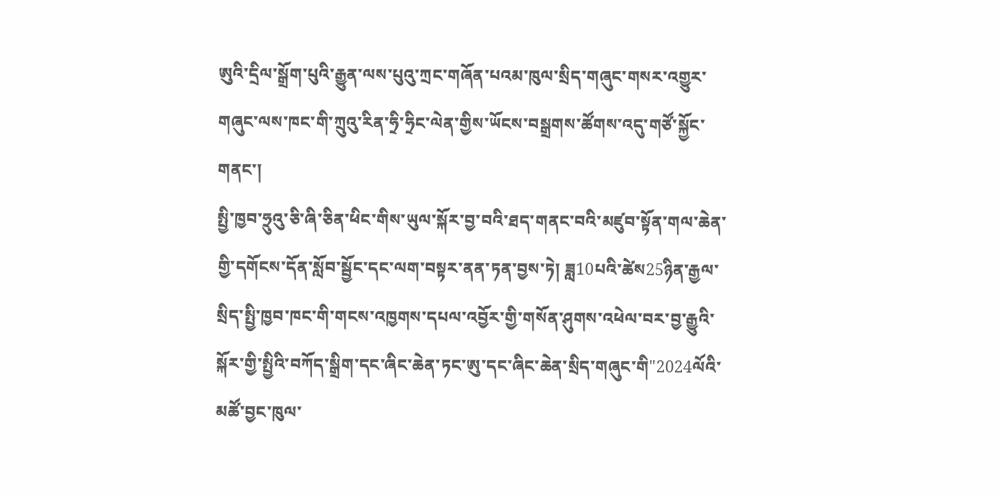ཨུའི་དྲིལ་སྒྲོག་པུའི་རྒྱུན་ལས་པུའུ་ཀྲང་གཞོན་པའམ་ཁུལ་སྲིད་གཞུང་གསར་འགྱུར་གཞུང་ལས་ཁང་གི་ཀྲུའུ་རིན་ཧྲི་ཧྲིང་ལེན་གྱིས་ཡོངས་བསྒྲགས་ཚོགས་འདུ་གཙོ་སྐྱོང་གནང་།
སྤྱི་ཁྱབ་ཧྲུའུ་ཅི་ཞི་ཅིན་ཕིང་གིས་ཡུལ་སྐོར་བྱ་བའི་ཐད་གནང་བའི་མཛུབ་སྟོན་གལ་ཆེན་གྱི་དགོངས་དོན་སློབ་སྦྱོང་དང་ལག་བསྟར་ནན་ཏན་བྱས་ཏེ། ཟླ10པའི་ཚེས25ཉིན་རྒྱལ་སྲིད་སྤྱི་ཁྱབ་ཁང་གི་གངས་འཁྱགས་དཔལ་འབྱོར་གྱི་གསོན་ཤུགས་འཕེལ་བར་བྱ་རྒྱུའི་སྐོར་གྱི་སྤྱིའི་བཀོད་སྒྲིག་དང་ཞིང་ཆེན་ཏང་ཨུ་དང་ཞིང་ཆེན་སྲིད་གཞུང་གི"2024ལོའི་མཚོ་བྱང་ཁུལ་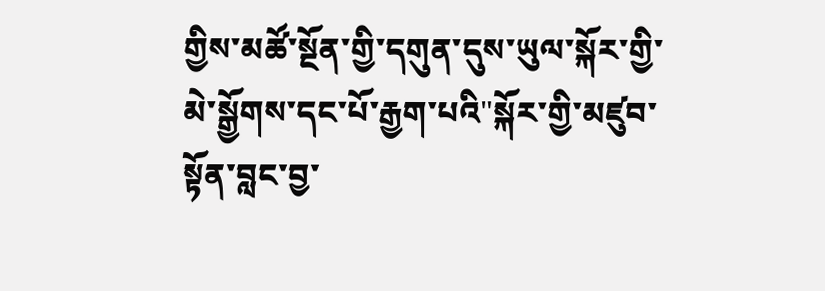གྱིས་མཚོ་སྔོན་གྱི་དགུན་དུས་ཡུལ་སྐོར་གྱི་མེ་སྒྱོགས་དང་པོ་རྒྱག་པའི"སྐོར་གྱི་མཛུབ་སྟོན་བླང་བྱ་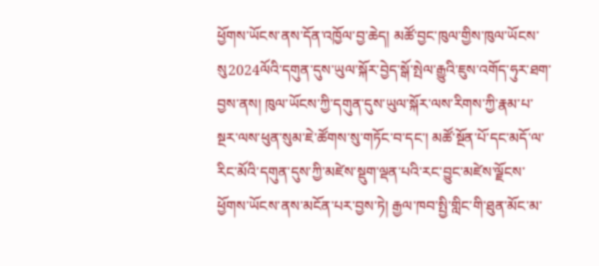ཕྱོགས་ཡོངས་ནས་དོན་འཁྱོལ་བྱ་ཆེད། མཚོ་བྱང་ཁུལ་གྱིས་ཁུལ་ཡོངས་སུ2024ལོའི་དགུན་དུས་ཡུལ་སྐོར་བྱེད་སྒོ་སྤེལ་རྒྱུའི་ཇུས་འགོད་ཧུར་ཐག་བྱས་ནས། ཁུལ་ཡོངས་ཀྱི་དགུན་དུས་ཡུལ་སྐོར་ལས་རིགས་ཀྱི་རྣམ་པ་སྔར་ལས་ཕུན་སུམ་ཇེ་ཚོགས་སུ་གཏོང་བ་དང་། མཚོ་སྔོན་པོ་དང་མདོ་ལ་རིང་མོའི་དགུན་དུས་ཀྱི་མཛེས་སྡུག་ལྡན་པའི་རང་བྱུང་མཛེས་ལྗོངས་ཕྱོགས་ཡོངས་ནས་མངོན་པར་བྱས་ཏེ། རྒྱལ་ཁབ་སྤྱི་གླིང་གི་ཐུན་མོང་མ་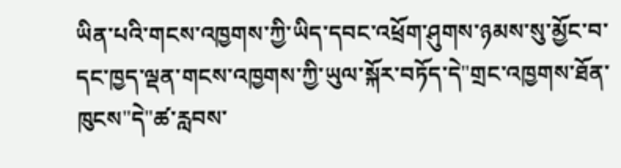ཡིན་པའི་གངས་འཁྱགས་ཀྱི་ཡིད་དབང་འཕྲོག་ཤུགས་ཉམས་སུ་མྱོང་བ་དང་ཁྱད་ལྡན་གངས་འཁྱགས་ཀྱི་ཡུལ་སྐོར་བཏོད་དེ"གྲང་འཁྱགས་ཐོན་ཁུངས"དེ"ཚ་རླབས་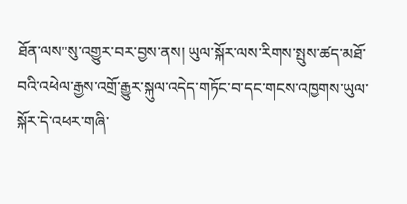ཐོན་ལས"སུ་འགྱུར་བར་བྱས་ནས། ཡུལ་སྐོར་ལས་རིགས་སྤུས་ཚད་མཐོ་བའི་འཕེལ་རྒྱས་འགྲོ་རྒྱུར་སྐུལ་འདེད་གཏོང་བ་དང་གངས་འཁྱགས་ཡུལ་སྐོར་དེ་འཕར་གཞི་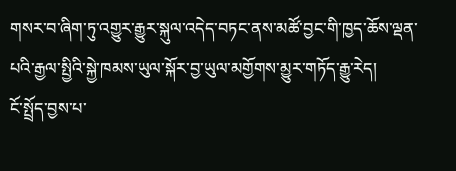གསར་བ་ཞིག་ཏུ་འགྱུར་རྒྱུར་སྐུལ་འདེད་བཏང་ནས་མཚོ་བྱང་གི་ཁྱད་ཆོས་ལྡན་པའི་རྒྱལ་སྤྱིའི་སྐྱེ་ཁམས་ཡུལ་སྐོར་བྱ་ཡུལ་མགྱོགས་མྱུར་གཏོད་རྒྱུ་རེད།
ངོ་སྤྲོད་བྱས་པ་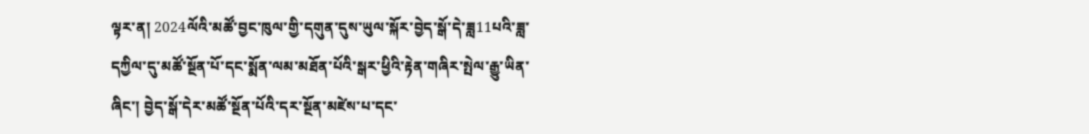ལྟར་ན། 2024ལོའི་མཚོ་བྱང་ཁུལ་གྱི་དགུན་དུས་ཡུལ་སྐོར་བྱེད་སྒོ་དེ་ཟླ11པའི་ཟླ་དཀྱིལ་དུ་མཚོ་སྔོན་པོ་དང་སྨོན་ལམ་མཐོན་པོའི་སྒར་ཕྱིའི་རྟེན་གཞིར་སྤེལ་རྒྱུ་ཡིན་ཞིང་། བྱེད་སྒོ་དེར་མཚོ་སྔོན་པོའི་དར་སྔོན་མཛེས་པ་དང་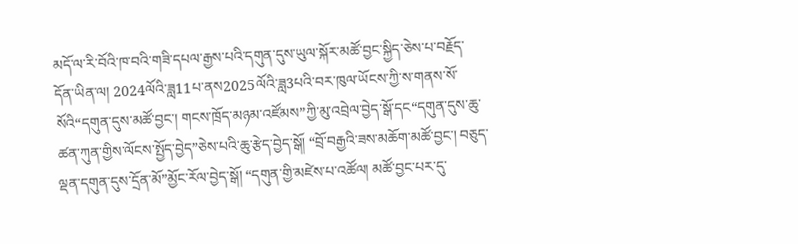མདོ་ལ་རི་བོའི་ཁ་བའི་གཟི་དཔལ་རྒྱས་པའི་དགུན་དུས་ཡུལ་སྐོར་མཚོ་བྱང་སྐྱིད་ཅེས་པ་བརྗོད་དོན་ཡིན་ལ། 2024ལོའི་ཟླ11པ་ནས2025ལོའི་ཟླ3པའི་བར་ཁུལ་ཡོངས་ཀྱི་ས་གནས་སོ་སོའི“དགུན་དུས་མཚོ་བྱང་། གངས་ཁྲོད་མཉམ་འཛོམས”ཀྱི་མུ་འབྲེལ་བྱེད་སྒོ་དང“དགུན་དུས་ཆུ་ཚན་ཀུན་གྱིས་ལོངས་སྤྱོད་བྱེད”ཅེས་པའི་ཆུ་རྩེད་བྱེད་སྒོ། “བྲོ་བརྒྱའི་ཟས་མཆོག་མཚོ་བྱང་། བཅུད་ལྡན་དགུན་དུས་དྲོན་མོ”མྱོང་རོལ་བྱེད་སྒོ། “དགུན་གྱི་མཛེས་པ་འཚོལ། མཚོ་བྱང་པར་དུ་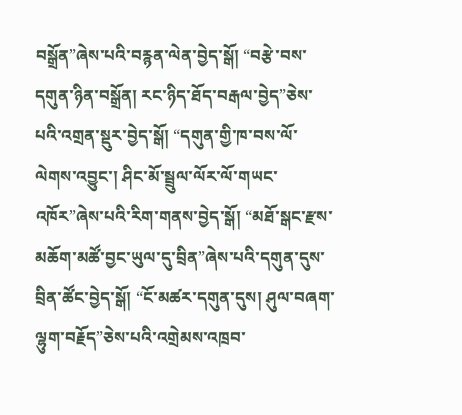བསྒྲོན”ཞེས་པའི་བརྙན་ལེན་བྱེད་སྒོ། “བརྩེ་བས་དགུན་ཉིན་བསྒྲོན། རང་ཉིད་ཐོད་བརྒལ་བྱེད”ཅེས་པའི་འགྲན་སྡུར་བྱེད་སྒོ། “དགུན་གྱི་ཁ་བས་ལོ་ལེགས་འབྱུང་། ཤིང་མོ་སྦྲུལ་ལོར་ལོ་གཡང་འཁོར”ཞེས་པའི་རིག་གནས་བྱེད་སྒོ། “མཐོ་སྒང་རྫས་མཆོག་མཚོ་བྱང་ཡུལ་དུ་བྲིན”ཞེས་པའི་དགུན་དུས་བྲིན་ཚོང་བྱེད་སྒོ། “ངོ་མཚར་དགུན་དུས། ཤུལ་བཞག་ལྷུག་བརྗོད”ཅེས་པའི་འགྲེམས་འཁྲབ་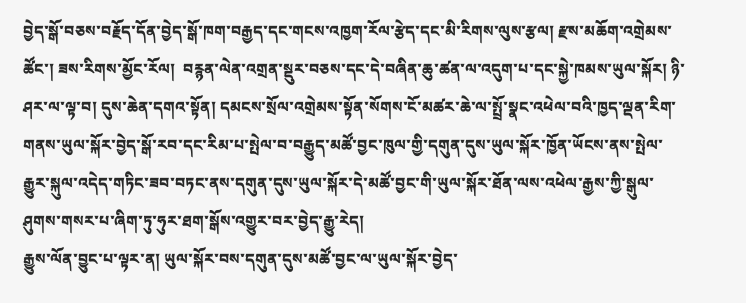བྱེད་སྒོ་བཅས་བརྗོད་དོན་བྱེད་སྒོ་ཁག་བརྒྱད་དང་གངས་འཁྱག་རོལ་རྩེད་དང་མི་རིགས་ལུས་རྩལ། རྫས་མཆོག་འགྲེམས་ཚོང་། ཟས་རིགས་མྱོང་རོལ།  བརྙན་ལེན་འགྲན་སྡུར་བཅས་དང་དེ་བཞིན་ཆུ་ཚན་ལ་འདུག་པ་དང་སྐྱེ་ཁམས་ཡུལ་སྐོར། ཉི་ཤར་ལ་ལྟ་བ། དུས་ཆེན་དགའ་སྟོན། དམངས་སྲོལ་འགྲེམས་སྟོན་སོགས་ངོ་མཚར་ཆེ་ལ་སྤྲོ་སྣང་འཕེལ་བའི་ཁྱད་ལྡན་རིག་གནས་ཡུལ་སྐོར་བྱེད་སྒོ་རབ་དང་རིམ་པ་སྤེལ་བ་བརྒྱུད་མཚོ་བྱང་ཁུལ་གྱི་དགུན་དུས་ཡུལ་སྐོར་ཁྱོན་ཡོངས་ནས་སྤེལ་རྒྱུར་སྐུལ་འདེད་གཏིང་ཟབ་བཏང་ནས་དགུན་དུས་ཡུལ་སྐོར་དེ་མཚོ་བྱང་གི་ཡུལ་སྐོར་ཐོན་ལས་འཕེལ་རྒྱས་ཀྱི་སྒུལ་ཤུགས་གསར་པ་ཞིག་ཏུ་ཧུར་ཐག་སྒོས་འགྱུར་བར་བྱེད་རྒྱུ་རེད།
རྒྱུས་ལོན་བྱུང་པ་ལྟར་ན། ཡུལ་སྐོར་བས་དགུན་དུས་མཚོ་བྱང་ལ་ཡུལ་སྐོར་བྱེད་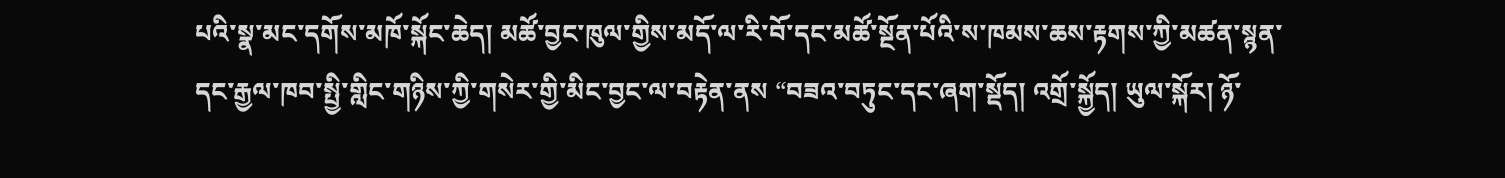པའི་སྣ་མང་དགོས་མཁོ་སྐོང་ཆེད། མཚོ་བྱང་ཁུལ་གྱིས་མདོ་ལ་རི་བོ་དང་མཚོ་སྔོན་པོའི་ས་ཁམས་ཆས་རྟགས་ཀྱི་མཚན་སྙན་དང་རྒྱལ་ཁབ་སྤྱི་གླིང་གཉིས་ཀྱི་གསེར་གྱི་མིང་བྱང་ལ་བརྟེན་ནས “བཟའ་བཏུང་དང་ཞག་སྡོད། འགྲོ་སྐྱོད། ཡུལ་སྐོར། ཉོ་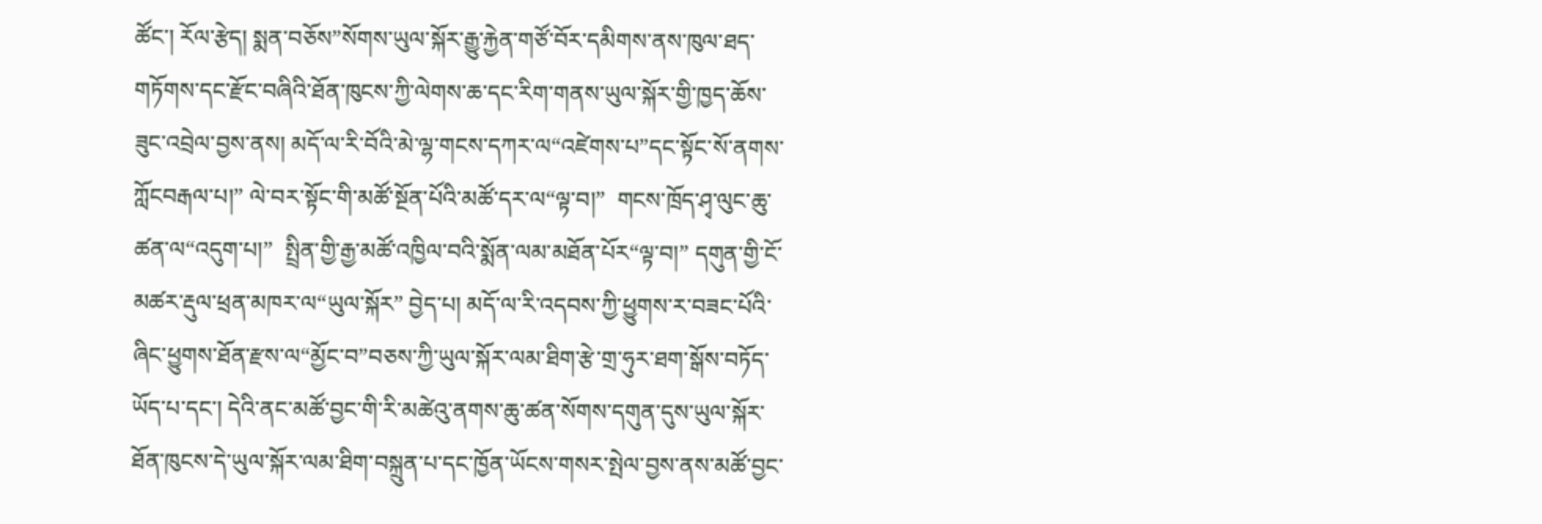ཚོང་། རོལ་རྩེད། སྨན་བཅོས”སོགས་ཡུལ་སྐོར་རྒྱུ་རྐྱེན་གཙོ་བོར་དམིགས་ནས་ཁུལ་ཐད་གཏོགས་དང་རྫོང་བཞིའི་ཐོན་ཁུངས་ཀྱི་ལེགས་ཆ་དང་རིག་གནས་ཡུལ་སྐོར་གྱི་ཁྱད་ཆོས་ཟུང་འབྲེལ་བྱས་ནས། མདོ་ལ་རི་བོའི་མེ་ལྷ་གངས་དཀར་ལ“འཛེགས་པ”དང་སྟོང་སོ་ནགས་ཀློངབརྒལ་པ།” ལེ་བར་སྟོང་གི་མཚོ་སྔོན་པོའི་མཚོ་དར་ལ“ལྟ་བ།”  གངས་ཁྲོད་ཤྭ་ལུང་ཆུ་ཚན་ལ“འདུག་པ།”  སྤྲིན་གྱི་རྒྱ་མཚོ་འཁྱིལ་བའི་སྨོན་ལམ་མཐོན་པོར“ལྟ་བ།” དགུན་གྱི་ངོ་མཚར་རྡུལ་ཕྲན་མཁར་ལ“ཡུལ་སྐོར” བྱེད་པ། མདོ་ལ་རི་འདབས་ཀྱི་ཕྱུགས་ར་བཟང་པོའི་ཞིང་ཕྱུགས་ཐོན་རྫས་ལ“མྱོང་བ”བཅས་ཀྱི་ཡུལ་སྐོར་ལམ་ཐིག་རྩེ་གྲ་ཧུར་ཐག་སྒོས་བཏོད་ཡོད་པ་དང་། དེའི་ནང་མཚོ་བྱང་གི་རི་མཚེའུ་ནགས་ཆུ་ཚན་སོགས་དགུན་དུས་ཡུལ་སྐོར་ཐོན་ཁུངས་དེ་ཡུལ་སྐོར་ལམ་ཐིག་བསྐྲུན་པ་དང་ཁྱོན་ཡོངས་གསར་སྤེལ་བྱས་ནས་མཚོ་བྱང་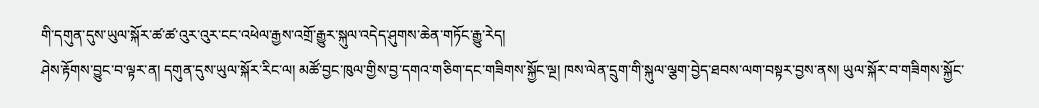གི་དགུན་དུས་ཡུལ་སྐོར་ཚ་ཚ་འུར་འུར་ངང་འཕེལ་རྒྱས་འགྲོ་རྒྱུར་སྐུལ་འདེད་ཤུགས་ཆེན་གཏོང་རྒྱུ་རེད།
ཤེས་རྟོགས་བྱུང་བ་ལྟར་ན། དགུན་དུས་ཡུལ་སྐོར་རིང་ལ། མཚོ་བྱང་ཁུལ་གྱིས་བྱ་དགའ་གཅིག་དང་གཟིགས་སྐྱོང་ལྔ། ཁས་ལེན་དྲུག་གི་སྐུལ་ལྕག་བྱེད་ཐབས་ལག་བསྟར་བྱས་ནས། ཡུལ་སྐོར་བ་གཟིགས་སྐྱོང་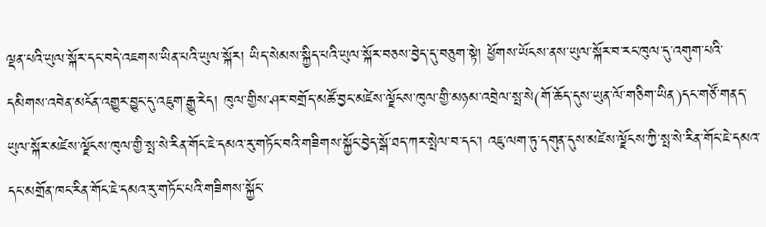ལྡན་པའི་ཡུལ་སྐོར་དང་བདེ་འཇགས་ཡིན་པའི་ཡུལ་སྐོར། ཡིད་སེམས་སྐྱིད་པའི་ཡུལ་སྐོར་བཅས་བྱེད་དུ་བཅུག་སྟེ། ཕྱོགས་ཡོངས་ནས་ཡུལ་སྐོར་བ་རང་ཁུལ་དུ་འགུག་པའི་དམིགས་འབེན་མངོན་འགྱུར་བྱུང་དུ་འཇུག་རྒྱུ་རེད། ཁུལ་གྱིས་ཤར་བགྲོད་མཚོ་བྱང་མཛེས་ལྗོངས་ཁུལ་གྱི་མཉམ་འབྲེལ་སྤ་སེ(གོ་ཆོད་དུས་ཡུན་ལོ་གཅིག་ཡིན)དང་གཙོ་གནད་ཡུལ་སྐོར་མཛེས་ལྗོངས་ཁུལ་གྱི་སྤ་སེ་རིན་གོང་ཇེ་དམའ་རུ་གཏོང་བའི་གཟིགས་སྐྱོང་བྱེད་སྒོ་ཐད་ཀར་སྤེལ་བ་དང་། འཇུ་ལག་ཏུ་དགུན་དུས་མཛེས་ལྗོངས་ཀྱི་སྤ་སེ་རིན་གོང་ཇེ་དམའ་དང་མགྲོན་ཁང་རིན་གོང་ཇེ་དམའ་རུ་གཏོང་པའི་གཟིགས་སྐྱོང་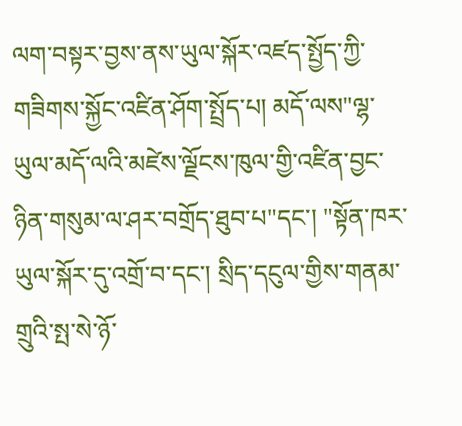ལག་བསྟར་བྱས་ནས་ཡུལ་སྐོར་འཛད་སྤྱོད་ཀྱི་གཟིགས་སྐྱོང་འཛིན་ཤོག་སྤྲོད་པ། མདོ་ལས"ལྷ་ཡུལ་མདོ་ལའི་མཛེས་ལྗོངས་ཁུལ་གྱི་འཛིན་བྱང་ཉིན་གསུམ་ལ་ཤར་བགྲོད་ཐུབ་པ"དང་། "སྟོན་ཁར་ཡུལ་སྐོར་དུ་འགྲོ་བ་དང་། སྲིད་དངུལ་གྱིས་གནམ་གྲུའི་སྤ་སེ་ཉོ་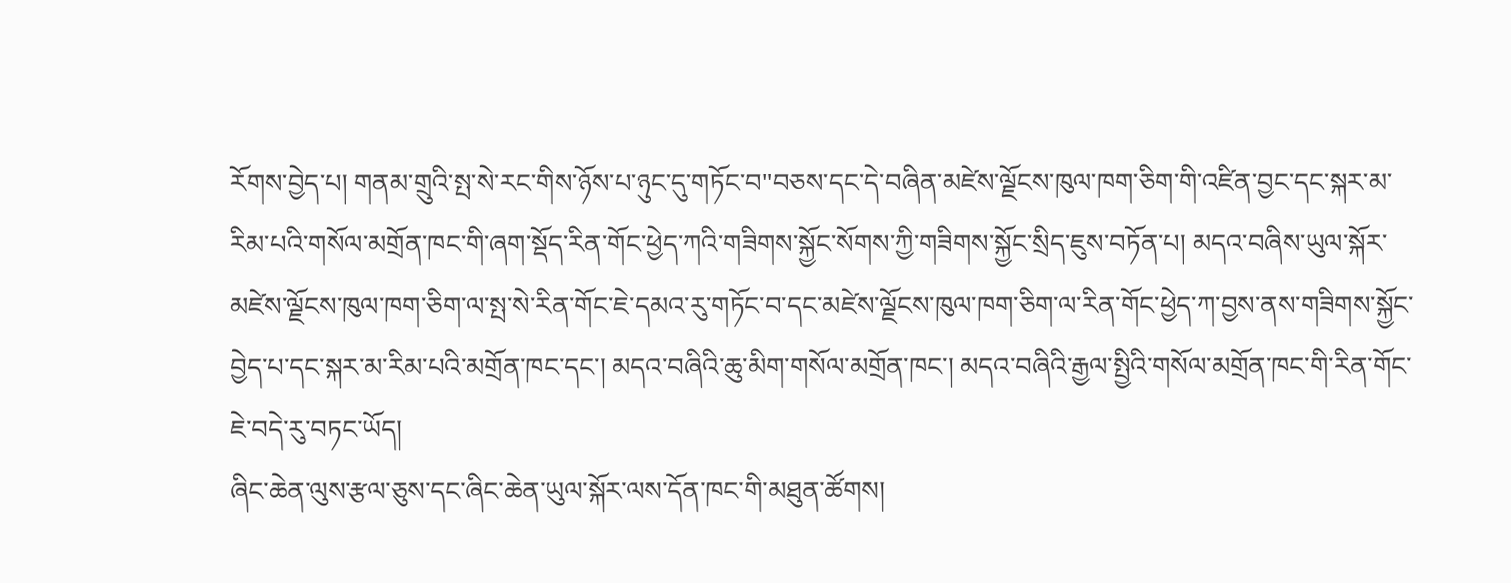རོགས་བྱེད་པ། གནམ་གྲུའི་སྤ་སེ་རང་གིས་ཉོས་པ་ཉུང་དུ་གཏོང་བ"བཅས་དང་དེ་བཞིན་མཛེས་ལྗོངས་ཁུལ་ཁག་ཅིག་གི་འཛིན་བྱང་དང་སྐར་མ་རིམ་པའི་གསོལ་མགྲོན་ཁང་གི་ཞག་སྡོད་རིན་གོང་ཕྱེད་ཀའི་གཟིགས་སྐྱོང་སོགས་ཀྱི་གཟིགས་སྐྱོང་སྲིད་ཇུས་བཏོན་པ། མདའ་བཞིས་ཡུལ་སྐོར་མཛེས་ལྗོངས་ཁུལ་ཁག་ཅིག་ལ་སྤ་སེ་རིན་གོང་ཇེ་དམའ་རུ་གཏོང་བ་དང་མཛེས་ལྗོངས་ཁུལ་ཁག་ཅིག་ལ་རིན་གོང་ཕྱེད་ཀ་བྱས་ནས་གཟིགས་སྐྱོང་བྱེད་པ་དང་སྐར་མ་རིམ་པའི་མགྲོན་ཁང་དང་། མདའ་བཞིའི་ཆུ་མིག་གསོལ་མགྲོན་ཁང་། མདའ་བཞིའི་རྒྱལ་སྤྱིའི་གསོལ་མགྲོན་ཁང་གི་རིན་གོང་ཇེ་བདེ་རུ་བཏང་ཡོད།
ཞིང་ཆེན་ལུས་རྩལ་ཅུས་དང་ཞིང་ཆེན་ཡུལ་སྐོར་ལས་དོན་ཁང་གི་མཐུན་ཚོགས།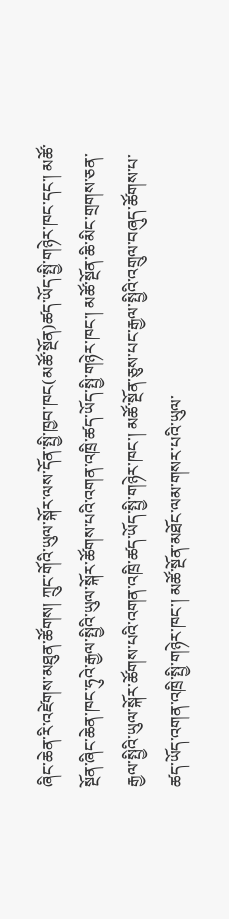ཞིང་ཆེན་རི་འཛེགས་མཐུན་ཚོགས། ཀྲུང་གོའི་ཡུལ་སྐོར་ལས་དོན་སྤྱི་ཁྱབ་ཁང(མཚོ་སྔོན)ཚད་ཡོད་སྤྱི་གཉེར་ཁང་དང་། མཚོ་སྔོན་ཞིང་ཆེན་ཁང་ཧུའེ་རྒྱལ་སྤྱིའི་ཡུལ་སྐོར་ཚོགས་པའི་འགན་འཁྲི་ཚད་ཡོད་སྤྱི་གཉེར་ཁང་། མཚོ་སྔོན་ཆི་མིང་གྲགས་ཅན་རྒྱལ་སྤྱིའི་ཡུལ་སྐོར་ཚོགས་པའི་འགན་འཁྲི་ཚད་ཡོད་སྤྱི་གཉེར་ཁང་། མཚོ་སྔོན་ཅུས་པང་རྒྱལ་སྤྱིའི་འགྲུལ་བཞུད་ཚོགས་པ་ཚད་ཡོད་འགན་འཁྲི་སྤྱི་གཉེར་ཁང་། མཚོ་སྔོན་མཐོང་ལམ་གསར་པའི་ཡུལ་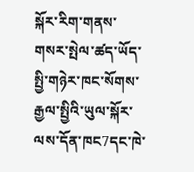སྐོར་རིག་གནས་གསར་སྤེལ་ཚད་ཡོད་སྤྱི་གཉེར་ཁང་སོགས་རྒྱལ་སྤྱིའི་ཡུལ་སྐོར་ལས་དོན་ཁང7དང་ཁེ་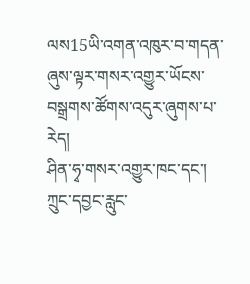ལས15ཡི་འགན་འཁུར་བ་གདན་ཞུས་ལྟར་གསར་འགྱུར་ཡོངས་བསྒྲགས་ཚོགས་འདུར་ཞུགས་པ་རེད།
ཤིན་ཧྭ་གསར་འགྱུར་ཁང་དང་། ཀྲུང་དབྱང་རླུང་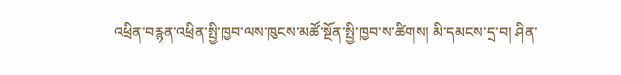འཕྲིན་བརྙན་འཕྲིན་སྤྱི་ཁྱབ་ལས་ཁུངས་མཚོ་སྔོན་སྤྱི་ཁྱབ་ས་ཚིགས། མི་དམངས་དྲ་བ། ཤིན་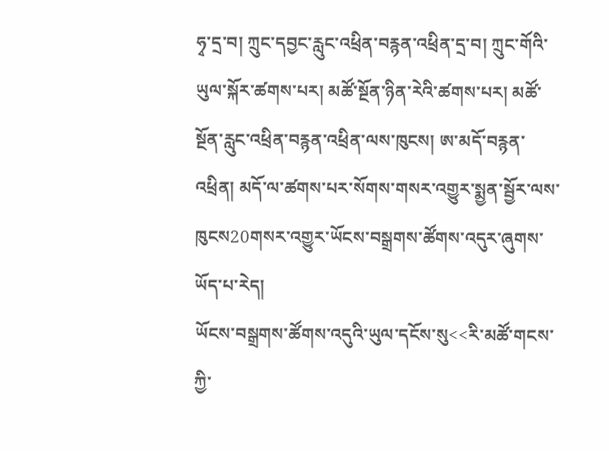ཧྭ་དྲ་བ། ཀྲུང་དབྱང་རླུང་འཕྲིན་བརྙན་འཕྲིན་དྲ་བ། ཀྲུང་གོའི་ཡུལ་སྐོར་ཚགས་པར། མཚོ་སྔོན་ཉིན་རེའི་ཚགས་པར། མཚོ་སྔོན་རླུང་འཕྲིན་བརྙན་འཕྲིན་ལས་ཁུངས། ཨ་མདོ་བརྙན་འཕྲིན། མདོ་ལ་ཚགས་པར་སོགས་གསར་འགྱུར་སྨྱན་སྦྱོར་ལས་ཁུངས20གསར་འགྱུར་ཡོངས་བསྒྲགས་ཚོགས་འདུར་ཞུགས་ཡོད་པ་རེད།
ཡོངས་བསྒྲགས་ཚོགས་འདུའི་ཡུལ་དངོས་སུ<<རི་མཚོ་གངས་ཀྱི་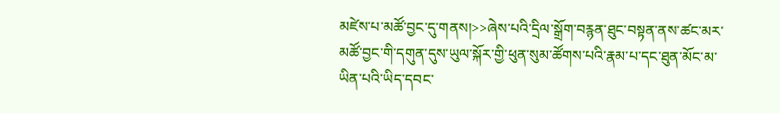མཛེས་པ་མཚོ་བྱང་དུ་གནས།>>ཞེས་པའི་དྲིལ་སྒྲོག་བརྙན་ཐུང་བསྟན་ནས་ཚང་མར་མཚོ་བྱང་གི་དགུན་དུས་ཡུལ་སྐོར་གྱི་ཕུན་སུམ་ཚོགས་པའི་རྣམ་པ་དང་ཐུན་མོང་མ་ཡིན་པའི་ཡིད་དབང་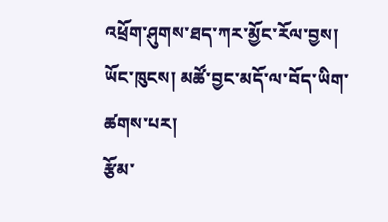འཕྲོག་ཤུགས་ཐད་ཀར་མྱོང་རོལ་བྱས།
ཡོང་ཁུངས། མཚོ་བྱང་མདོ་ལ་བོད་ཡིག་ཚགས་པར།
རྩོམ་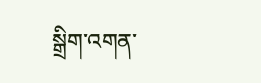སྒྲིག་འགན་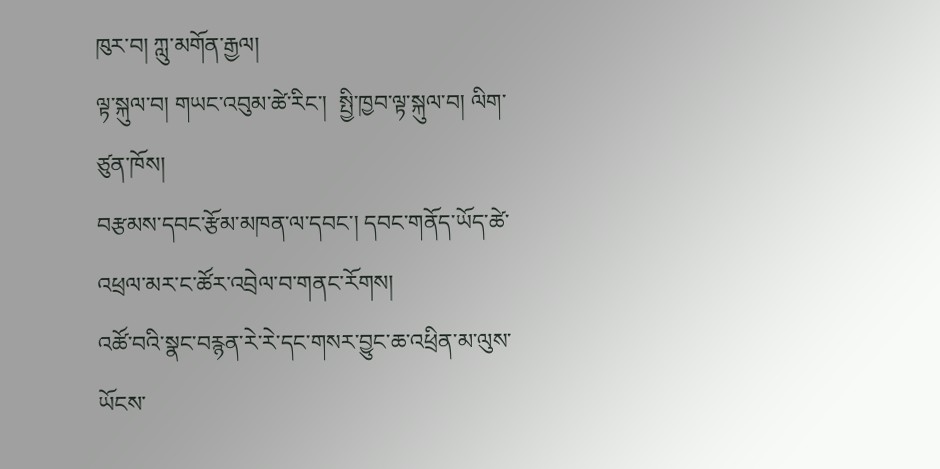ཁུར་བ། ཀླུ་མགོན་རྒྱལ།
ལྟ་སྐུལ་བ། གཡང་འབུམ་ཚེ་རིང་།  སྤྱི་ཁྱབ་ལྟ་སྐུལ་བ། ལིག་ཙུན་ཁོས།
བརྩམས་དབང་རྩོམ་མཁན་ལ་དབང་། དབང་གནོད་ཡོད་ཚེ་འཕྲལ་མར་ང་ཚོར་འབྲེལ་བ་གནང་རོགས།
འཚོ་བའི་སྣང་བརྙན་རེ་རེ་དང་གསར་བྱུང་ཆ་འཕྲིན་མ་ལུས་ཡོངས་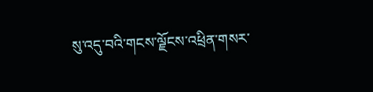སུ་འདུ་བའི་གངས་ལྗོངས་འཕྲིན་གསར་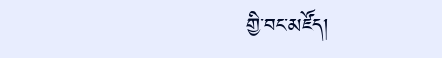གྱི་བང་མཛོད།